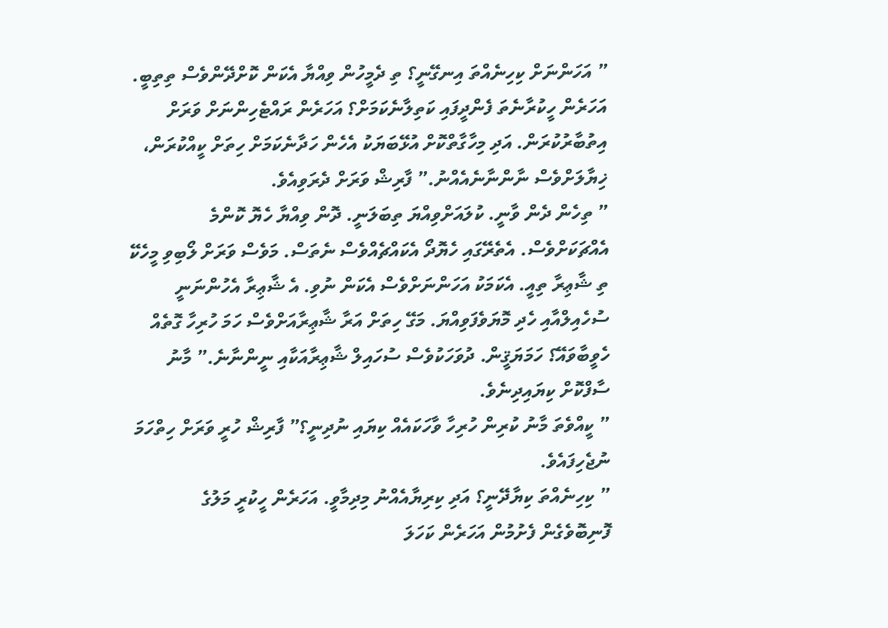” އަހަންނަށް ކިހިނެއްތަ އިނގޭނީ؟ ތި ދެމީހުން ވިއްޔާ އެކަން ކޮށްދޭންވެސް ތިތިބީ. އަހަރެން ހީކުރާނެތަ ފެންދީފައި ކަތިލާނެކަމަށް؟ އަހަރެން ރައްޓެހިންނަށް ވަރަށް އިތުބާރުކުރަން. އަދި މިހާގާތްކޮށް އުޅޭބަޔަކު އެހެން ހަދާނެކަމަށް ހިތަށް ކީއްކުރަން، ޚިޔާލަށްވެސް ނާންނާނެއެއްނު.” ފާރިޝް ވަރަށް ދެރަވިއެވެ.
” ތިހެން ދެން ވާނީ. ކުލައަށްވިއްޔަ ތިބަލަނީ. ދޮން ވިއްޔާ ހެޔޮ ކޮންމެ އެއްޗަކަށްވެސް. އެތެރޭގައި ހެޔޮދޯ އެކައްޗެއްވެސް ނެތަސް. މަވެސް ވަރަށް ލޯބިވި މީހެކޭ ތި ޝާޢިރާ ތިއީ. އެކަމަކު އަހަންނަށްވެސް އެކަން ނުވި. އެ ޝާޢިރާ އެހުންނަނީ ސުހެއިލްއާއި ހެދި މޮޔަވެފަވިއްޔަ. މަގޭ ހިތަށް އަރާ ޝާޢިރާއަށްވެސް ހަމަ ހުރިހާ ގޮތެއް ހެވީބާވައޭ؟ ހަމަޔަޤީން. ދުވަހަކުވެސް ސުހައިލް ޝާޢިރާއަކާއި ނީންނާނެ.” މާނު ސާފްކޮށް ކިޔައިދިނެވެ.
” ކީއްވެތަ މާނު ކުރިން ހުރިހާ ވާހަކައެއް ކިޔައި ނުދިނީ؟” ފާރިޝް ހުރީ ވަރަށް ހިތްހަމަ ނުޖެހިފައެވެ.
” ކިހިނެއްތަ ކިޔާދޭނީ؟ އަދި ކިރިޔާއެއްނު މިދިމާވީ. އަހަރެން ހީކުރީ މަލުގެ ފޮނިބޮވެގެން ފެށުމުން އަހަރެން ކަހަލަ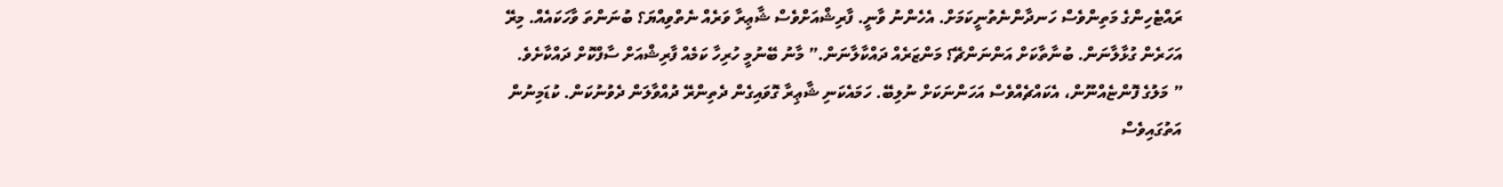ރައްޓެހިންގެ މަތިންވެސް ހަނދާންނެތުނީކަމަށް. އެހެންނު ވާނީ. ފާރިޝްއަށްވެސް ޝާޢިރާ ވަރެއް ނެތްވިއްޔަ؟ ބުނަންތަ ވާހަކައެއް. މިރޭ އަހަރެން ގުޅާލާނަން. ބުނާތާކަށް އަންނަންޗޭ؟ މަންޒަރެއް ދައްކާލާނަން.” މާނު ބޭނުމީ ހުރިހާ ކަމެއް ފާރިޝްއަށް ސާފްކޮށް ދައްކާށެވެ.
” މަލުގެ ފޮންޏެއްނޫން، އެކައްޗެއްވެސް އަހަންނަކަށް ނުލިބޭ. ހަމައެކަނި ޝާޢިރާ ގޮވައިގެން ދެތިންރޭ ދުއްވާލަން ދެވުނުކަން. ކުޑަމިނުން އަތުގައިވެސް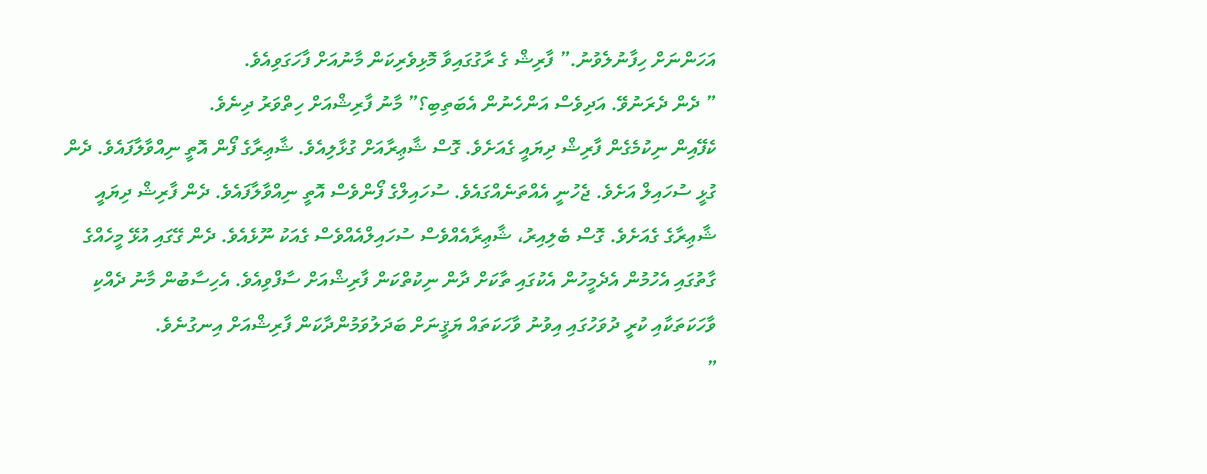އަހަންނަށް ހިފާނުލެވުނު.” ފާރިޝް ގެ ރާގުގައިވާ މޮޅިވެރިކަން މާނުއަށް ފާހަގަވިއެވެ.
” ދެން ދެރަނުވޭ. އަދިވެސް އަންހެނުން އެބަތިބި؟” މާނު ފާރިޝްއަށް ހިތްވަރު ދިނެވެ.
ކެފޭއިން ނިކުމެގެން ފާރިޝް ދިޔައީ ގެއަށެވެ. ގޮސް ޝާޢިރާއަށް ގުޅާލިއެވެ. ޝާޢިރާގެ ފޯން އޮތީ ނިއްވާލާފައެވެ. ދެން ގުޅީ ސުހައިލް އަށެވެ. ޖެހުނީ އެއްތަނެއްގައެވެ. ސުހައިލްގެ ފޯންވެސް އޮތީ ނިއްވާލާފައެވެ. ދެން ފާރިޝް ދިޔައީ ޝާޢިރާގެ ގެއަށެވެ. ގޮސް ބެލިއިރު، ޝާޢިރާއެއްވެސް ސުހައިލްއެއްވެސް ގެއަކު ނޫޅެއެވެ. ދެން ގޭގައި އުޅޭ މީހެއްގެ ގާތުގައި އެހުމުން އެދެމީހުން އެކުގައި ތާކަށް ދާން ނިކުތްކަން ފާރިޝްއަށް ސާފްވިއެވެ. އެހިސާބުން މާނު ދެއްކި ވާހަކަތަކާއި ކުރީ ދުވަހުގައި އިވުނު ވާހަކަތައް ޔަޤީނަށް ބަދަލުވަމުންދާކަން ފާރިޝްއަށް އިނގުނެވެ.
”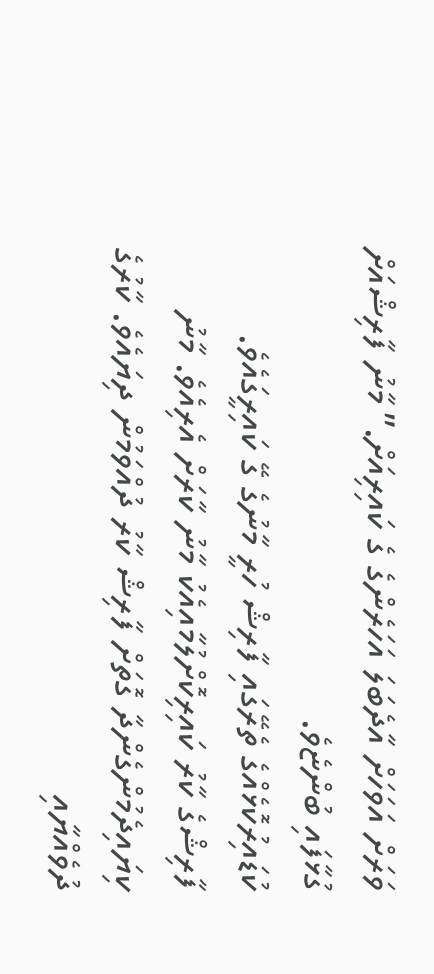ވަރަށް އަވަހަށް އާދެބަލަ އަހަރެންގެ ގެ ކައިރިއަށް.” މާނު ފާރިޝްއަށް ގުޅާފައި ބުންޏެވެ.
ކުޑައިރުކޮޅެއްގެ ތެރޭގައި ފާރިޝް ހުރީ މާނުގެ ގޭ ކައިރީގައެވެ. ފާރިޝްގެ ކާރު ކައިރިކޮށްލުމާއިއެކު މާނު ކާރަށް އެރިއެވެ. މާނު ކިޔައިދެމުންގެންދާ ގޮތަށް ފާރިޝް ކާރު ދުއްވަމުން ދިޔައެވެ. ކާރުގެ ދުވެއްޔާއި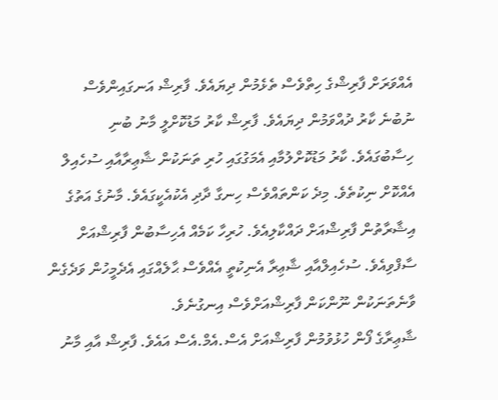އެއްވަރަށް ފާރިޝްގެ ހިތްވެސް ތެޅެމުން ދިޔައެވެ. ފާރިޝް އަނގައިންވެސް ނުބުނެ ކާރު ދުއްވަމުން ދިޔައެވެ. ފާރިޝް ކާރު މަޑުކޮށްލީ މާނު ބުނި ހިސާބުގައެވެ. ކާރު މަޑުކޮށްލުމާއި އެމަގުގައި ހުރި ތަނަކުން ޝާޢިރާއާއި ސުހެއިލް އެއްކޮށް ނިކުތެވެ. މިދެ ކަންތައްވެސް ހިނގާ ދާދި އެކުއެކީގައެވެ. މާނުގެ އަތުގެ އިޝާރާތުން ފާރިޝްއަށް ދައްކާލިއެވެ. ހުރިހާ ކަމެއް އެހިސާބުން ފާރިޝްއަށް ސާފްވިއެވެ. ސުހެއިލްއާއި ޝާޢިރާ އެނިކުތީ އެއްވެސް ޙާލެއްގައި އެދެމީހުން ވަދެގެން ވާނެތަނަކުން ނޫންކަން ފާރިޝްއަށްވެސް އިނގުނެވެ.
ޝާޢިރާގެ ފޯން ހުޅުވުމުން ފާރިޝްއަށް އެސް.އެމް.އެސް އައެވެ. ފާރިޝް އާއި މާނު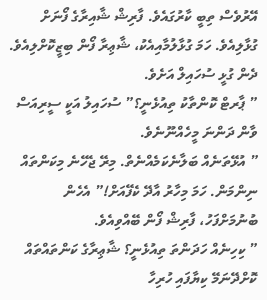އޭރުވެސް ތިބީ ކާރުގައެވެ. ފާރިޝް ޝާއިރާގެ ފޯނަށް ގުޅާލިއެވެ. ހަމަ ގުޅާލުމާއިއެކު، ޝާޢިރާ ފޯން ބިޒީކޮށްލިއެވެ. ދެން ގުޅީ ސުހައިލް އަށެވެ.
” ޕާރޓް ކޮންތާކު ތިއުޅެނީ؟” ސުހައިލު އަކީ ސީރިއަސް ވާން ދަންނަ މީހެއްނޫނެވެ.
” އުޅޭތަނެއް ބަލާނެކަމެއްނެތް. މިރޭ ޖެހޭނެ މިކަންތައް ނިންމަން. ހަމަ މިހާރު އާދޭ ކެފޭއަށް!” އެހެން ބުނުމަށްފަހު، ފާރިޝް ފޯން ބޭއްވިއެވެ.
” ކިހިނެއް ހަދަންތަ ތިއުޅެނީ؟ ޝާޢިރާގެ ކަންތައްތައް ކޮށްދޭނަމޭ ކިޔާފައި ހުރިހާ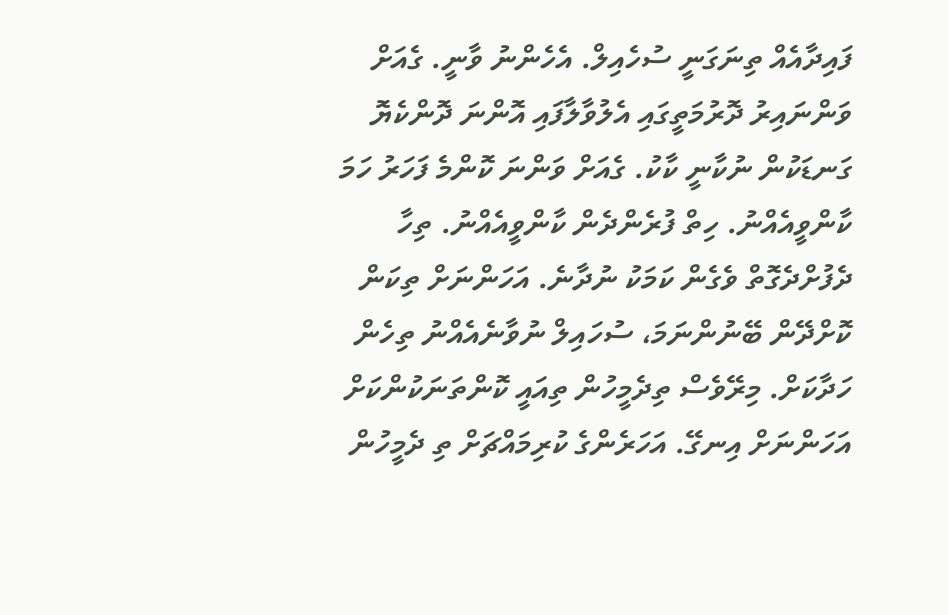ފައިދާއެއް ތިނަގަނީ ސުހެއިލް. އެހެންނު ވާނީ. ގެއަށް ވަންނައިރު ދޮރުމަތީގައި އެލުވާލާފައި އޮންނަ ދޮންކެޔޮ ގަނޑަކުން ނުކާނީ ކާކު. ގެއަށް ވަންނަ ކޮންމެ ފަހަރު ހަމަ ކާންވީއެއްނު. ހިތް ފުރެންދެން ކާންވީއެއްނު. ތިހާ ދެފުށްދެގޮތް ވެގެން ކަމަކު ނުދާނެ. އަހަންނަށް ތިކަން ކޮށްދޭން ބޭނުންނަމަ، ސުހައިލް ނުވާނެއެއްނު ތިހެން ހަދާކަށް. މިރޭވެސް ތިދެމީހުން ތިއައީ ކޮންތަނަކުންކަށް އަހަންނަށް އިނގޭ. އަހަރެންގެ ކުރިމައްޗަށް ތި ދެމީހުން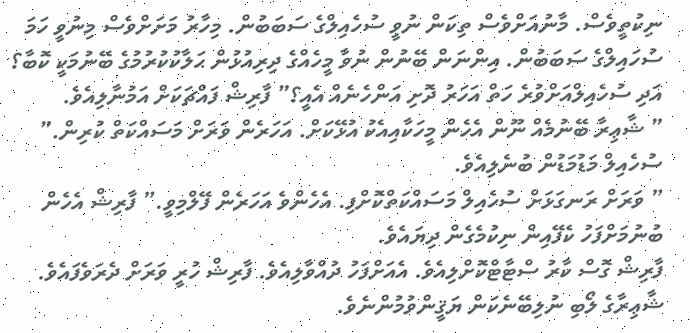ނިކުތީވެސް. މާނުއަށްވެސް ތިކަން ނުވީ ސުހެއިލްގެ ސަބަބުން. މިހާރު މަށަށްވެސް މިނުވީ ހަމަ ސުހައިލްގެ ސަބަބުން. އިންނަން ބޭނުން ނުވާ މީހެއްގެ ދިރިއުޅުން ޙަލާކުކުރުމުގެ ބޭނުމަކީ ކޮބާ؟ އަދި ސުހެއިލްއަށްވުރެ ހަތް އަހަރު ދޮށި އަންހެނެއް އެއީ؟” ފާރިޝް ފައްޗަކަށް އަމުނާލިއެވެ.
” ޝާޢިރާ ބޭނުމެއް ނޫން އެހެން މީހަކާއިއެކު އުޅޭކަށް. އަހަރެން ވަރަށް މަސައްކަތް ކުރިން.” ސުހެއިލް މަޑުމަޑުން ބުނެލިއެވެ.
” ވަރަށް ރަނގަޅަށް ސުހެއިލް މަސައްކަތްކޮށްފި. އެހެންވެ އަހަރެން ފޭލްމިވީ.” ފާރިޝް އެހެން ބުނުމަށްފަހު ކެފޭއިން ނިކުމެގެން ދިޔައެވެ.
ފާރިޝް ގޮސް ކާރު ސްޓާޓްކޮށްލިއެވެ. އެއަށްފަހު ދުއްވާލިއެވެ. ފާރިޝް ހުރީ ވަރަށް ދެރަވެފައެވެ. ޝާޢިރާގެ ލޯބި ނުލިބޭނެކަން ޔަޤީންވުމުންނެވެ.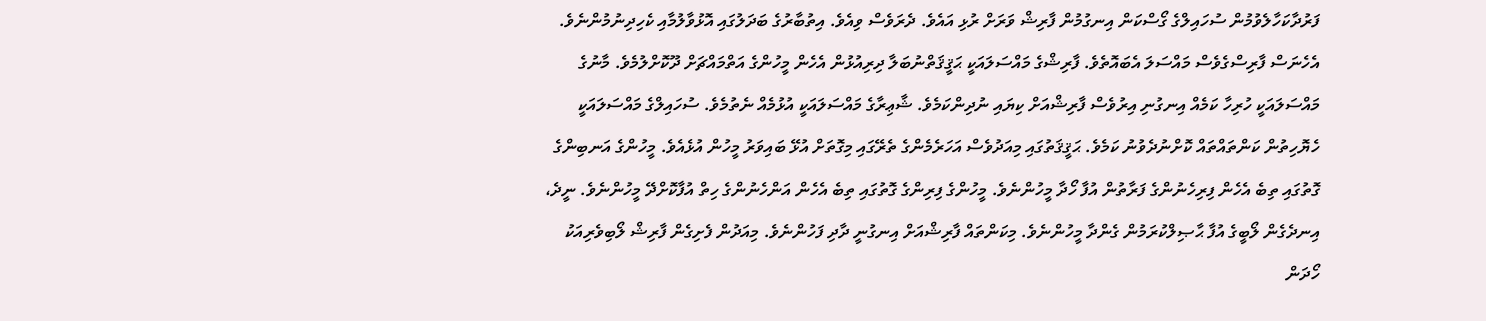ފަރުދާކަހާލެވުމުން ސުހައިލްގެ ގޯސްކަން އިނގުމުން ފާރިޝް ވަރަށް ރުޅި އައެވެ. ދެރަވެސް ވިއެވެ. އިތުބާރުގެ ބަދަލުގައި އޮޅުވާލުމާއި ކެހިދިނުމުންނެވެ. އެހެނަސް ފާރިސްގެވެސް މައްސަލަ އެބައޮތެވެ. ފާރިޝްގެ މައްސަލައަކީ ޙަޤީޤަތްނުބަލާ ދިރިއުޅުން އެހެން މީހުންގެ އަތްމައްޗަށް ދޫކޮށްލުމެވެ. މާނުގެ މައްސަލައަކީ ހުރިހާ ކަމެއް އިނގުނި އިރުވެސް ފާރިޝްއަށް ކިޔައި ނުދިންކަމެވެ. ޝާޢިރާގެ މައްސަލައަކީ އުޅުމެއް ނެތުމެވެ. ސުހައިލްގެ މައްސަލައަކީ ހެޔޮހިތުން ކަންތައްތައް ކޮށްނުދެވުނު ކަމެވެ. ޙަޤީޤަތުގައި މިއަދުވެސް އަހަރެމެންގެ ތެރޭގައި މިގޮތަށް އުޅޭ ބައިވަރު މީހުން އުޅެއެވެ. މީހުންގެ އަނބިންގެ ގޮތުގައި ތިބެ އެހެން ފިރިހެނުންގެ ފަރާތުން އުފާ ހޯދާ މީހުންނެވެ. މީހުންގެ ފިރިންގެ ގޮތުގައި ތިބެ އެހެން އަންހެނުންގެ ހިތް އުފާކޮށްދޭ މީހުންނެވެ. ނީދެ، އިނދެގެން ލޯބީގެ އުފާ ޙާޞިލްކުރަމުން ގެންދާ މީހުންނެވެ. މިކަންތައް ފާރިޝްއަށް އިނގުނީ ދާދި ފަހުންނެވެ. މިއަދުން ފެށިގެން ފާރިޝް ލޯބިވެރިއަކު ހޯދަން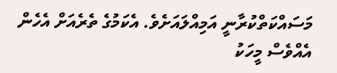މަސައްކަތްކުރާނީ އަމިއްލައަށެވެ. އެކަމުގެ ތެރެއަށް އެހެން އެއްވެސް މީހަކު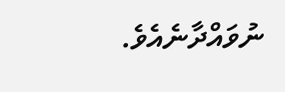ނުވައްދާނެއެވެ.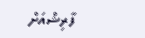ފާރިޝްއަށް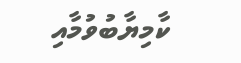ކާމިޔާބުވުމާއި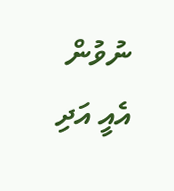ނުވުން އެއީ އަދި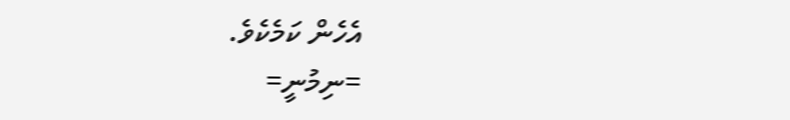އެހެން ކަމެކެވެ.
=ނިމުނީ=